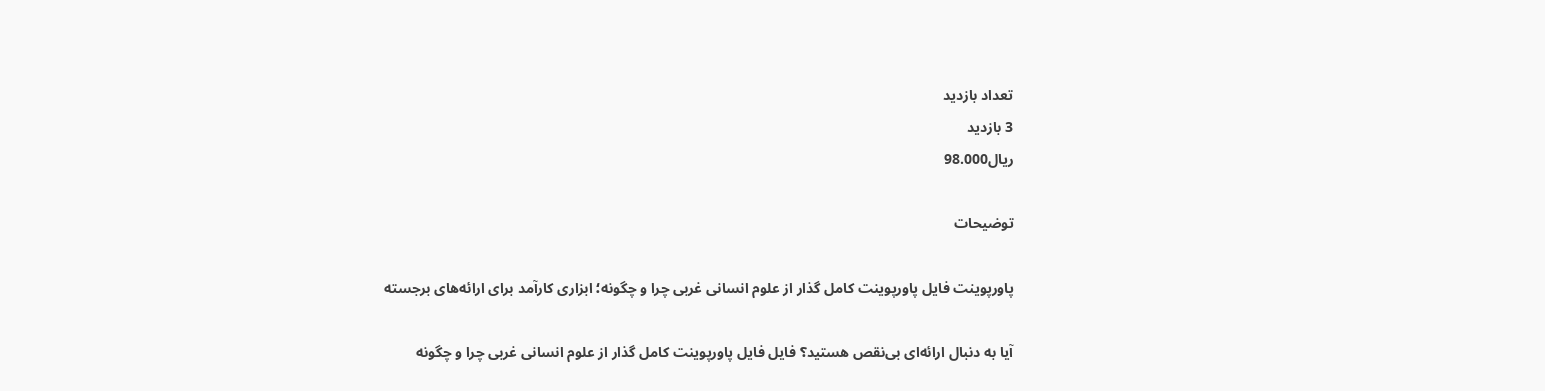تعداد بازدید
3 بازدید
ریال98.000

توضیحات

پاورپوینت فایل پاورپوینت کامل گذار از علوم انسانی غربی چرا و چگونه؛ ابزاری کارآمد برای ارائه‌های برجسته

آیا به دنبال ارائه‌ای بی‌نقص هستید؟ فایل فایل پاورپوینت کامل گذار از علوم انسانی غربی چرا و چگونه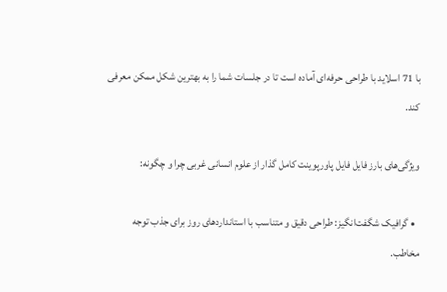با 71 اسلاید با طراحی حرفه‌ای آماده است تا در جلسات شما را به بهترین شکل ممکن معرفی کند.

ویژگی‌های بارز فایل فایل پاورپوینت کامل گذار از علوم انسانی غربی چرا و چگونه:

  • گرافیک شگفت‌انگیز: طراحی دقیق و متناسب با استانداردهای روز برای جذب توجه مخاطب.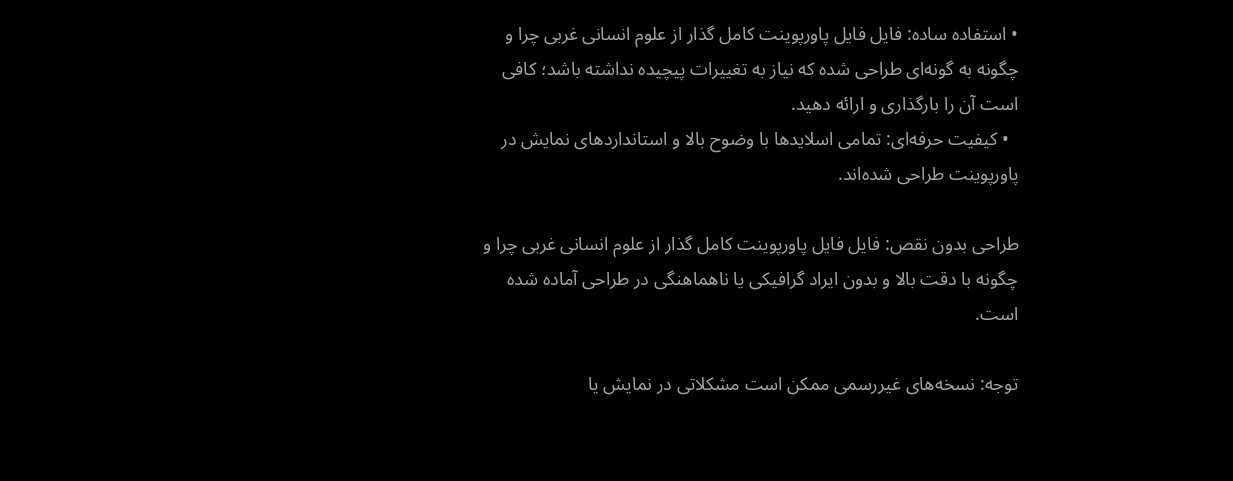• استفاده ساده: فایل فایل پاورپوینت کامل گذار از علوم انسانی غربی چرا و چگونه به گونه‌ای طراحی شده که نیاز به تغییرات پیچیده نداشته باشد؛ کافی است آن را بارگذاری و ارائه دهید.
  • کیفیت حرفه‌ای: تمامی اسلایدها با وضوح بالا و استانداردهای نمایش در پاورپوینت طراحی شده‌اند.

طراحی بدون نقص: فایل فایل پاورپوینت کامل گذار از علوم انسانی غربی چرا و چگونه با دقت بالا و بدون ایراد گرافیکی یا ناهماهنگی در طراحی آماده شده است.

توجه: نسخه‌های غیررسمی ممکن است مشکلاتی در نمایش یا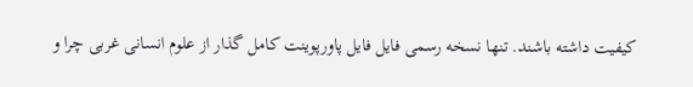کیفیت داشته باشند. تنها نسخه رسمی فایل فایل پاورپوینت کامل گذار از علوم انسانی غربی چرا و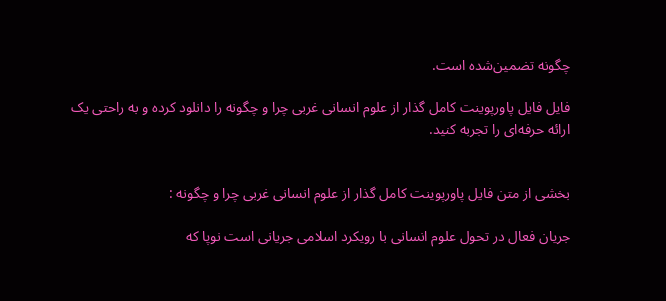چگونه تضمین‌شده است.

فایل فایل پاورپوینت کامل گذار از علوم انسانی غربی چرا و چگونه را دانلود کرده و به راحتی یک ارائه حرفه‌ای را تجربه کنید.


بخشی از متن فایل پاورپوینت کامل گذار از علوم انسانی غربی چرا و چگونه :

جریان فعال در تحول علوم انسانی با رویکرد اسلامی جریانی است نوپا که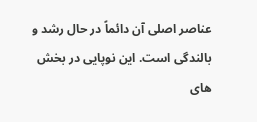عناصر اصلی آن دائماً در حال رشد و بالندگی است. این نوپایی در بخش های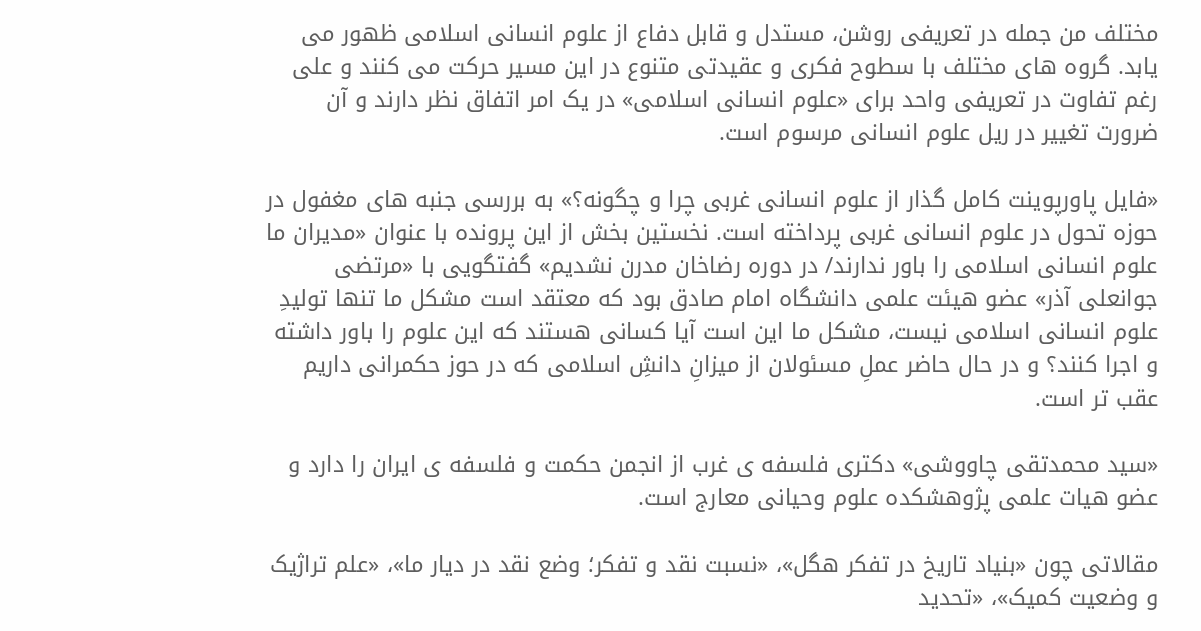مختلف من جمله در تعریفی روشن، مستدل و قابل دفاع از علوم انسانی اسلامی ظهور می یابد. گروه های مختلف با سطوح فکری و عقیدتی متنوع در این مسیر حرکت می کنند و علی رغم تفاوت در تعریفی واحد برای «علوم انسانی اسلامی» در یک امر اتفاق نظر دارند و آن ضرورت تغییر در ریل علوم انسانی مرسوم است.

«فایل پاورپوینت کامل گذار از علوم انسانی غربی چرا و چگونه؟» به بررسی جنبه های مغفول در حوزه تحول در علوم انسانی غربی پرداخته است. نخستین بخش از این پرونده با عنوان «مدیران ما علوم انسانی اسلامی را باور ندارند/ در دوره رضاخان مدرن نشدیم» گفتگویی با «مرتضی جوانعلی آذر» عضو هیئت علمی دانشگاه امام صادق بود که معتقد است مشکل ما تنها تولیدِ علوم انسانی اسلامی نیست، مشکل ما این است آیا کسانی هستند که این علوم را باور داشته و اجرا کنند؟ و در حال حاضر عملِ مسئولان از میزانِ دانشِ اسلامی که در حوز حکمرانی داریم عقب تر است.

«سید محمدتقی چاووشی» دکتری فلسفه ی غرب از انجمن حکمت و فلسفه ی ایران را دارد و عضو هیات علمی پژوهشکده علوم وحیانی معارج است.

مقالاتی چون «بنیاد تاریخ در تفکر هگل»، «نسبت نقد و تفکر؛ وضع نقد در دیار ما»، «علم تراژیک و وضعیت کمیک»، «تحدید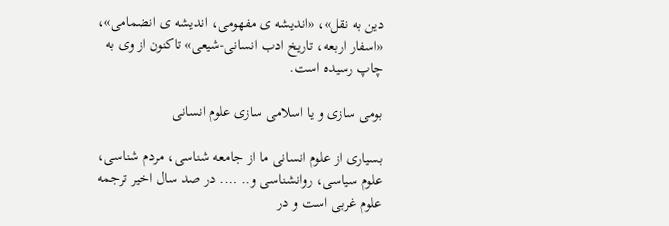دین به نقل»، «اندیشه ی مفهومی، اندیشه ی انضمامی»، «اسفار اربعه، تاریخ ادب انسانی-شیعی» تاکنون از وی به چاپ رسیده است.

بومی سازی و یا اسلامی سازی علوم انسانی

بسیاری از علوم انسانی ما از جامعه شناسی، مردم شناسی، علوم سیاسی، روانشناسی و.. …. در صد سال اخیر ترجمه علوم غربی است و در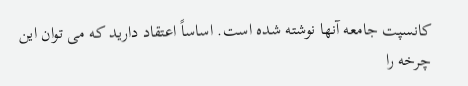کانسپت جامعه آنها نوشته شده است. اساساً اعتقاد دارید که می توان این چرخه را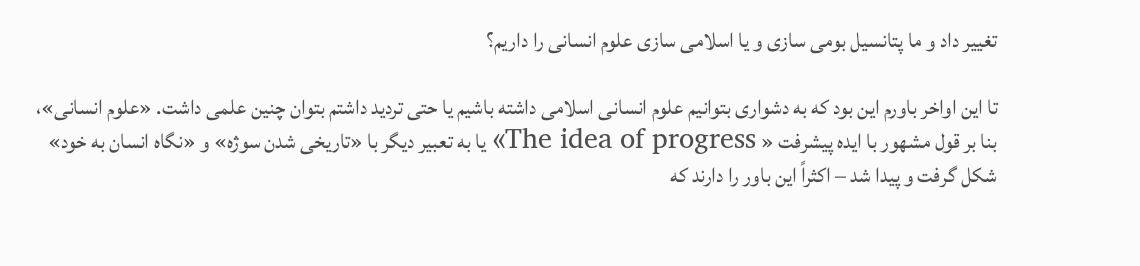تغییر داد و ما پتانسیل بومی سازی و یا اسلامی سازی علوم انسانی را داریم؟

تا این اواخر باورم این بود که به دشواری بتوانیم علوم انسانی اسلامی داشته باشیم یا حتی تردید داشتم بتوان چنین علمی داشت. «علوم انسانی»، بنا بر قول مشهور با ایده پیشرفت « The idea of progress» یا به تعبیر دیگر با «تاریخی شدن سوژه» و «نگاه انسان به خود» شکل گرفت و پیدا شد – اکثراً این باور را دارند که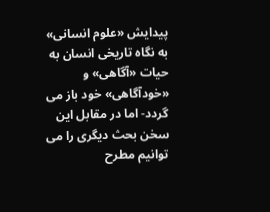پیدایش «علوم انسانی» به نگاه تاریخی انسان به حیات «آگاهی» و «خودآگاهی» خود باز می گردد- اما در مقابل این سخن بحث دیگری را می توانیم مطرح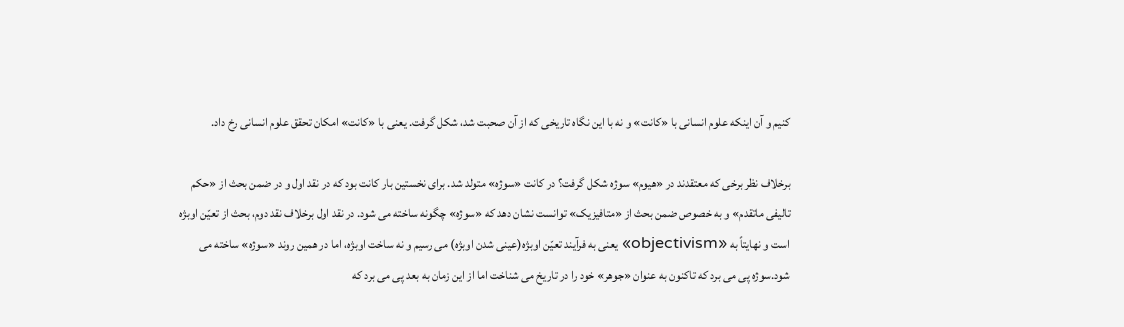کنیم و آن اینکه علوم انسانی با «کانت» و نه با این نگاه تاریخی که از آن صحبت شد، شکل گرفت. یعنی با «کانت» امکان تحقق علوم انسانی رخ داد.

برخلاف نظر برخی که معتقدند در «هیوم» سوژه شکل گرفت؟ در کانت «سوژه» متولد شد. برای نخستین بار کانت بود که در نقد اول و در ضمن بحث از «حکم تالیفی ماتقدم» و به خصوص ضمن بحث از «متافیزیک» توانست نشان دهد که «سوژه» چگونه ساخته می شود. در نقد اول برخلاف نقد دوم، بحث از تعیّن اوبژه است و نهایتاً به «objectivism» یعنی به فرآیند تعیّن اوبژه(عینی شدن اوبژه) می رسیم و نه ساخت اوبژه، اما در همین روند «سوژه» ساخته می شود.سوژه پی می برد که تاکنون به عنوان «جوهر» خود را در تاریخ می شناخت اما از این زمان به بعد پی می برد که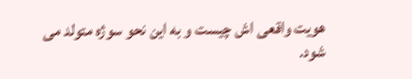هویت واقعی اش چیست و به این نحو سوژه متولد می شود.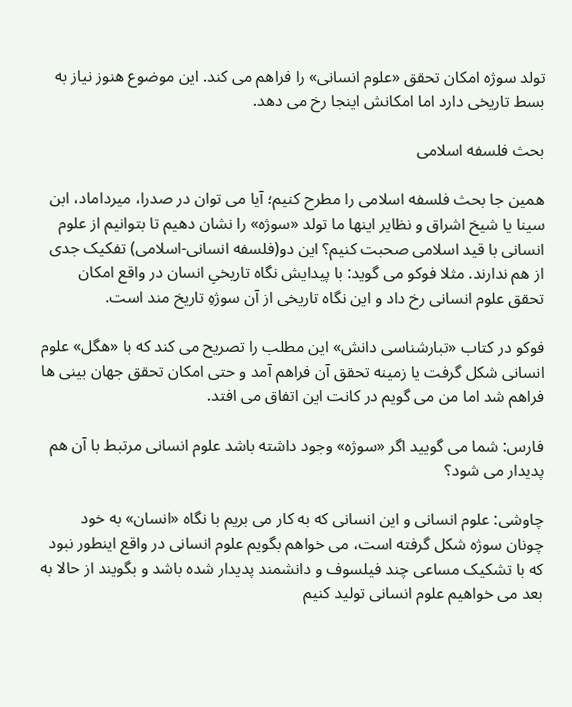تولد سوژه امکان تحقق «علوم انسانی» را فراهم می کند. این موضوع هنوز نیاز به بسط تاریخی دارد اما امکانش اینجا رخ می دهد.

بحث فلسفه اسلامی

همین جا بحث فلسفه اسلامی را مطرح کنیم؛ آیا می توان در صدرا، میرداماد، ابن سینا یا شیخ اشراق و نظایر اینها ما تولد «سوژه» را نشان دهیم تا بتوانیم از علوم انسانی با قید اسلامی صحبت کنیم؟ این دو(فلسفه انسانی-اسلامی) تفکیک جدی از هم ندارند. مثلا فوکو می گوید: با پیدایش نگاه تاریخیِ انسان در واقع امکان تحقق علوم انسانی رخ داد و این نگاه تاریخی از آن سوژهِ تاریخ مند است.

فوکو در کتاب «تبارشناسی دانش» این مطلب را تصریح می کند که با «هگل» علوم انسانی شکل گرفت یا زمینه تحقق آن فراهم آمد و حتی امکان تحقق جهان بینی ها فراهم شد اما من می گویم در کانت این اتفاق می افتد.

فارس: شما می گویید اگر «سوژه» وجود داشته باشد علوم انسانی مرتبط با آن هم پدیدار می شود؟

چاوشی: علوم انسانی و این انسانی که به کار می بریم با نگاه «انسان» به خود چونان سوژه شکل گرفته است، می خواهم بگویم علوم انسانی در واقع اینطور نبود که با تشکیک مساعی چند فیلسوف و دانشمند پدیدار شده باشد و بگویند از حالا به بعد می خواهیم علوم انسانی تولید کنیم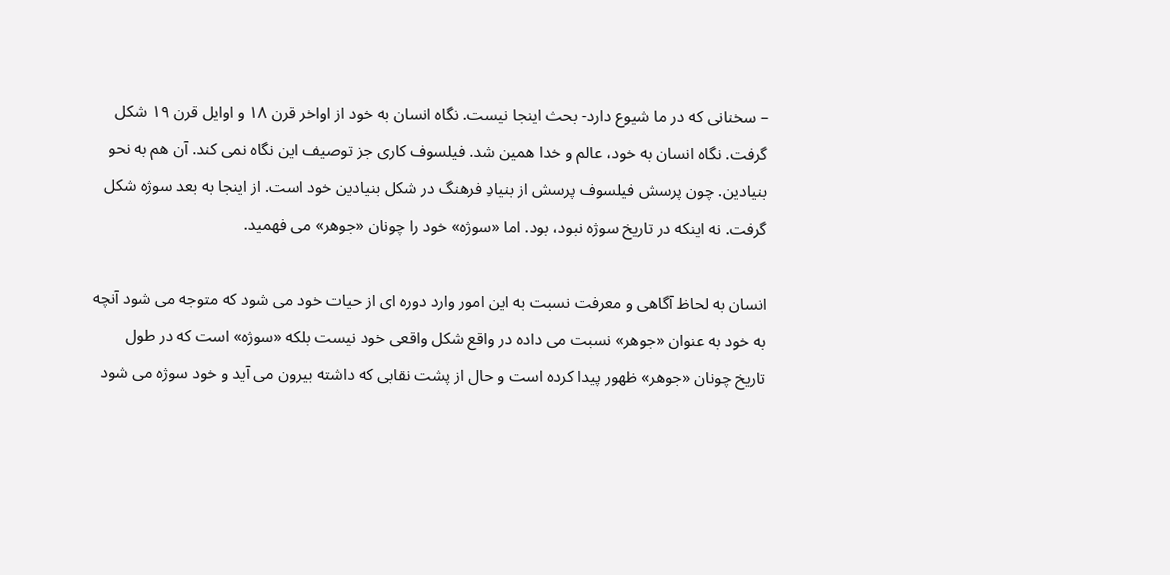– سخنانی که در ما شیوع دارد- بحث اینجا نیست. نگاه انسان به خود از اواخر قرن ۱۸ و اوایل قرن ۱۹ شکل گرفت. نگاه انسان به خود، عالم و خدا همین شد. فیلسوف کاری جز توصیف این نگاه نمی کند. آن هم به نحو بنیادین. چون پرسش فیلسوف پرسش از بنیادِ فرهنگ در شکل بنیادین خود است. از اینجا به بعد سوژه شکل گرفت. نه اینکه در تاریخ سوژه نبود، بود. اما «سوژه» خود را چونان «جوهر» می فهمید.

انسان به لحاظ آگاهی و معرفت نسبت به این امور وارد دوره ای از حیات خود می شود که متوجه می شود آنچه به خود به عنوان «جوهر» نسبت می داده در واقع شکل واقعی خود نیست بلکه «سوژه» است که در طول تاریخ چونان «جوهر» ظهور پیدا کرده است و حال از پشت نقابی که داشته بیرون می آید و خود سوژه می شود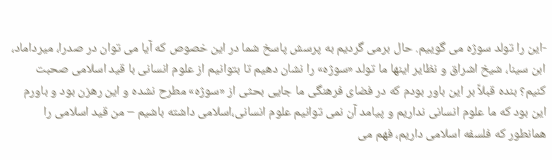-این را تولد سوژه می گوییم. حال برمی گردیم به پرسش پاسخ شما در این خصوص که آیا می توان در صدرا، میرداماد، ابن سینا، شیخ اشراق و نظایر اینها ما تولد «سوژه» را نشان دهیم تا بتوانیم از علوم انسانی با قید اسلامی صحبت کنیم؟ بنده قبلاً بر این باور بودم که در فضای فرهنگی ما جایی بحثی از «سوژه» مطرح نشده و این رهزن بود و باورم این بود که ما علوم انسانی نداریم و پیامد آن نمی توانیم علوم انسانی،اسلامی داشته باشیم – من قید اسلامی را همانطور که فلسفه اسلامی داریم، فهم می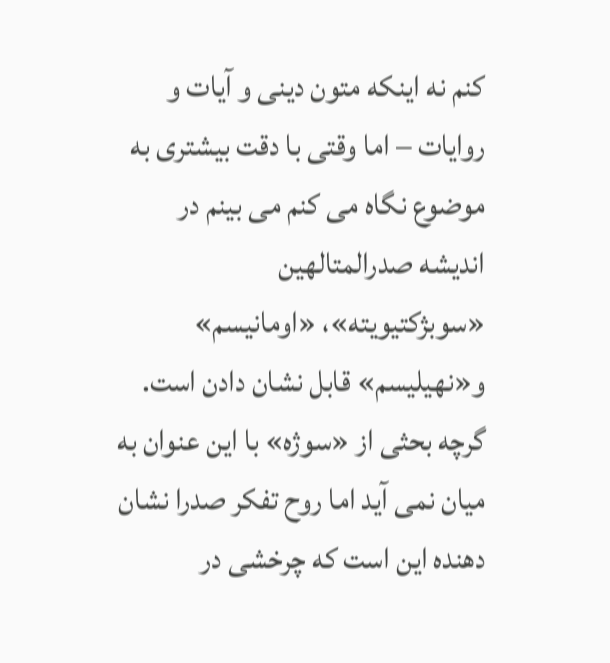کنم نه اینکه متون دینی و آیات و روایات – اما وقتی با دقت بیشتری به موضوع نگاه می کنم می بینم در اندیشه صدرالمتالهین «سوبژکتیویته»، «اومانیسم» و«نهیلیسم» قابل نشان دادن است. گرچه بحثی از «سوژه» با این عنوان به میان نمی آید اما روح تفکر صدرا نشان دهنده این است که چرخشی در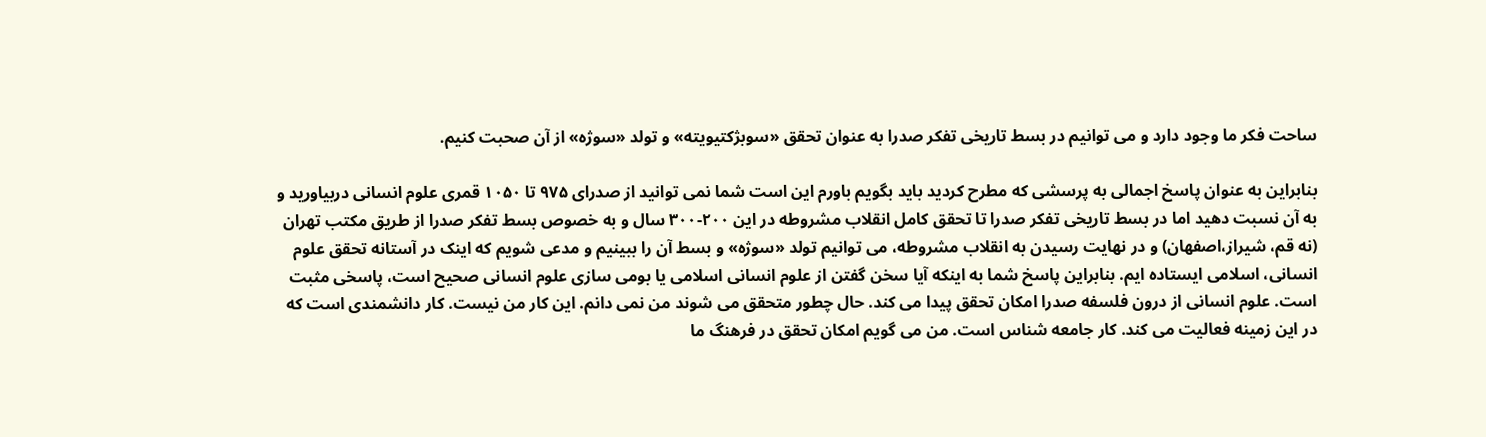ساحت فکر ما وجود دارد و می توانیم در بسط تاریخی تفکر صدرا به عنوان تحقق «سوبژکتیویته» و تولد «سوژه» از آن صحبت کنیم.

بنابراین به عنوان پاسخ اجمالی به پرسشی که مطرح کردید باید بگویم باورم این است شما نمی توانید از صدرای ۹۷۵ تا ۱۰۵۰ قمری علوم انسانی دربیاورید و به آن نسبت دهید اما در بسط تاریخی تفکر صدرا تا تحقق کامل انقلاب مشروطه در این ۲۰۰-۳۰۰ سال و به خصوص بسط تفکر صدرا از طریق مکتب تهران (نه قم، شیراز،اصفهان) و در نهایت رسیدن به انقلاب مشروطه، می توانیم تولد «سوژه» و بسط آن را ببینیم و مدعی شویم که اینک در آستانه تحقق علوم انسانی، اسلامی ایستاده ایم. بنابراین پاسخ شما به اینکه آیا سخن گفتن از علوم انسانی اسلامی یا بومی سازی علوم انسانی صحیح است، پاسخی مثبت است. علوم انسانی از درون فلسفه صدرا امکان تحقق پیدا می کند. حال چطور متحقق می شوند من نمی دانم. این کار من نیست. کار دانشمندی است که در این زمینه فعالیت می کند. کار جامعه شناس است. من می گویم امکان تحقق در فرهنگ ما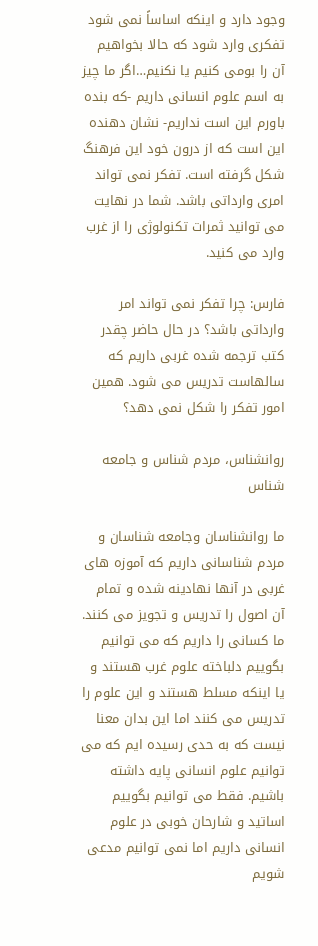وجود دارد و اینکه اساساً نمی شود تفکری وارد شود که حالا بخواهیم آن را بومی کنیم یا نکنیم…اگر ما چیز به اسم علوم انسانی داریم -که بنده باورم این است نداریم- نشان دهنده این است که از درون خود این فرهنگ شکل گرفته است. تفکر نمی تواند امری وارداتی باشد. شما در نهایت می توانید ثمرات تکنولوژی را از غرب وارد می کنید.

فارس: چرا تفکر نمی تواند امر وارداتی باشد؟ در حال حاضر چقدر کتب ترجمه شده غربی داریم که سالهاست تدریس می شود. همین امور تفکر را شکل نمی دهد؟

روانشناس، مردم شناس و جامعه شناس

ما روانشناسان وجامعه شناسان و مردم شناسانی داریم که آموزه های غربی در آنها نهادینه شده و تمام آن اصول را تدریس و تجویز می کنند. ما کسانی را داریم که می توانیم بگوییم دلباخته علوم غرب هستند و یا اینکه مسلط هستند و این علوم را تدریس می کنند اما این بدان معنا نیست که به حدی رسیده ایم که می توانیم علوم انسانی پایه داشته باشیم. فقط می توانیم بگوییم اساتید و شارحان خوبی در علوم انسانی داریم اما نمی توانیم مدعی شویم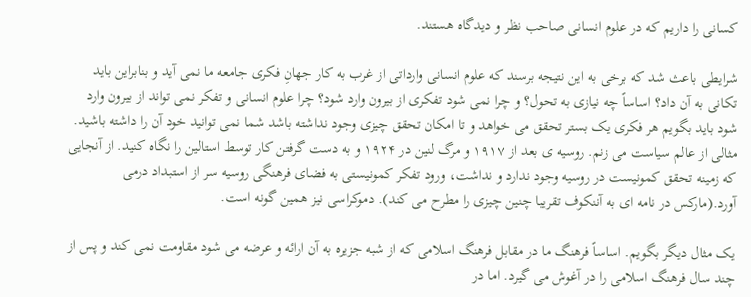کسانی را داریم که در علوم انسانی صاحب نظر و دیدگاه هستند.

شرایطی باعث شد که برخی به این نتیجه برسند که علوم انسانی وارداتی از غرب به کار جهانِ فکری جامعه ما نمی آید و بنابراین باید تکانی به آن داد؟ اساساً چه نیازی به تحول؟ و چرا نمی شود تفکری از بیرون وارد شود؟ چرا علوم انسانی و تفکر نمی تواند از بیرون وارد شود باید بگویم هر فکری یک بستر تحقق می خواهد و تا امکان تحقق چیزی وجود نداشته باشد شما نمی توانید خود آن را داشته باشید. مثالی از عالم سیاست می زنم. روسیه ی بعد از ۱۹۱۷ و مرگ لنین در ۱۹۲۴ و به دست گرفتن کار توسط استالین را نگاه کنید. از آنجایی که زمینه تحقق کمونیست در روسیه وجود ندارد و نداشت، ورود تفکر کمونیستی به فضای فرهنگی روسیه سر از استبداد درمی آورد.(مارکس در نامه ای به آننکوف تقریبا چنین چیزی را مطرح می کند). دموکراسی نیز همین گونه است.

یک مثال دیگر بگویم. اساساً فرهنگ ما در مقابل فرهنگ اسلامی که از شبه جزیره به آن ارائه و عرضه می شود مقاومت نمی کند و پس از چند سال فرهنگ اسلامی را در آغوش می گیرد. اما در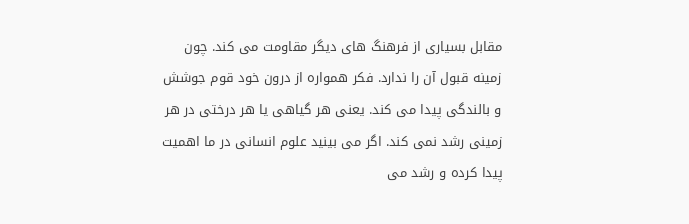مقابل بسیاری از فرهنگ های دیگر مقاومت می کند. چون زمینه قبول آن را ندارد. فکر همواره از درون خود قوم جوشش و بالندگی پیدا می کند. یعنی هر گیاهی یا هر درختی در هر زمینی رشد نمی کند. اگر می بینید علوم انسانی در ما اهمیت پیدا کرده و رشد می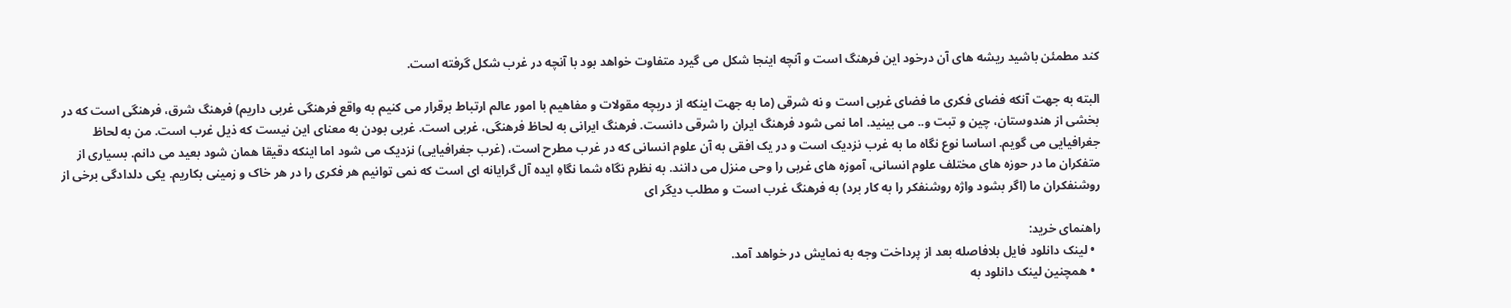کند مطمئن باشید ریشه های آن درخود این فرهنگ است و آنچه اینجا شکل می گیرد متفاوت خواهد بود با آنچه در غرب شکل گرفته است.

البته به جهت آنکه فضای فکری ما فضای غربی است و نه شرقی (ما به جهت اینکه از دریچه مقولات و مفاهیم با امور عالم ارتباط برقرار می کنیم به واقع فرهنگی غربی داریم) فرهنگ شرق، فرهنگی است که در بخشی از هندوستان، چین و تبت و.. می بینید. اما نمی شود فرهنگ ایران را شرقی دانست. فرهنگ ایرانی به لحاظ فرهنگی، غربی است. غربی بودن به معنای این نیست که ذیل غرب است. من به لحاظ جغرافیایی می گویم. اساسا نوع نگاه ما به غرب نزدیک است و در یک افقی به آن علوم انسانی که در غرب مطرح است، (غرب جغرافیایی) نزدیک می شود اما اینکه دقیقا همان شود بعید می دانم. بسیاری از متفکران ما در حوزه های مختلف علوم انسانی، آموزه های غربی را وحی منزل می دانند. به نظرم نگاه شما نگاهِ ایده آل گرایانه ای است که نمی توانیم هر فکری را در هر خاک و زمینی بکاریم. یکی دلدادگی برخی از روشنفکران ما (اگر بشود واژه روشنفکر را به کار برد) به فرهنگ غرب است و مطلب دیگر ای

راهنمای خرید:
  • لینک دانلود فایل بلافاصله بعد از پرداخت وجه به نمایش در خواهد آمد.
  • همچنین لینک دانلود به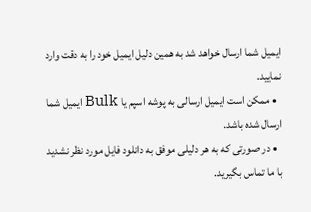ایمیل شما ارسال خواهد شد به همین دلیل ایمیل خود را به دقت وارد نمایید.
  • ممکن است ایمیل ارسالی به پوشه اسپم یا Bulk ایمیل شما ارسال شده باشد.
  • در صورتی که به هر دلیلی موفق به دانلود فایل مورد نظر نشدید با ما تماس بگیرید.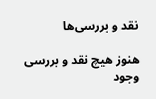نقد و بررسی‌ها

هنوز هیچ نقد و بررسی وجود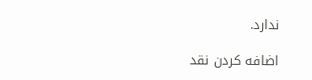ندارد.

اضافه کردن نقد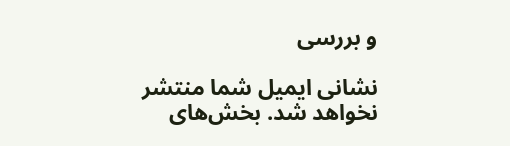و بررسی

نشانی ایمیل شما منتشر نخواهد شد. بخش‌های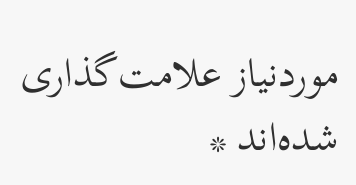موردنیاز علامت‌گذاری شده‌اند *